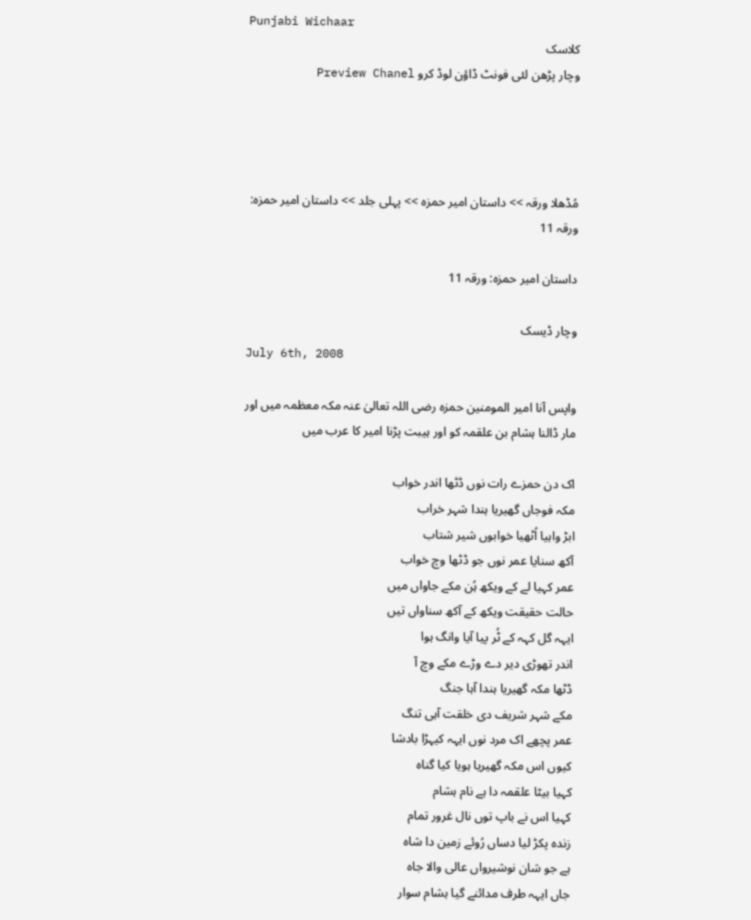Punjabi Wichaar
کلاسک
وچار پڑھن لئی فونٹ ڈاؤن لوڈ کرو Preview Chanel




مُڈھلا ورقہ >> داستان امیر حمزہ >> پہلی جلد >> داستان امیر حمزہ: ورقہ 11

داستان امیر حمزہ: ورقہ 11

وچار ڈیسک
July 6th, 2008

واپس آنا امیر المومنین حمزہ رضی اللہ تعالیٰ عنہ مکہ معظمہ میں اور مار ڈالنا ہشام بن علقمہ کو اور ہیبت پڑنا امیر کا عرب میں

اک دن حمزے رات نوں ڈٹھا اندر خواب
مکہ فوجاں گھیریا ہندا شہر خراب
ابڑ واہیا اُٹھیا خوابوں شیر شتاب
آکھ سنایا عمر نوں جو ڈٹھا وچ خواب
عمر کہیا لے کے ویکھ ہُن مکے جاواں میں
حالت حقیقت ویکھ کے آکھ سناواں تیں
ایہہ گل کہہ کے ٹُر پیا آیا وانگ ہوا
اندر تھوڑی دیر دے وڑے مکے وچ آ
ڈٹھا مکہ گھیریا ہندا آہا جنگ
مکے شہر شریف دی خلقت آہی تنگ
عمر پچھے اک مرد نوں ایہہ کیہڑا بادشا
کیوں اس مکہ گھیریا ہویا کیا گناہ
کہیا بیٹا علقمہ دا ہے نام ہشام
کہیا اس نے باپ توں نال غرور تمام
زندہ پکڑ لیا دساں رُوئے زمین دا شاہ
ہے جو شان نوشیرواں عالی والا جاہ
جاں ایہہ طرف مدائنے گیا ہشام سوار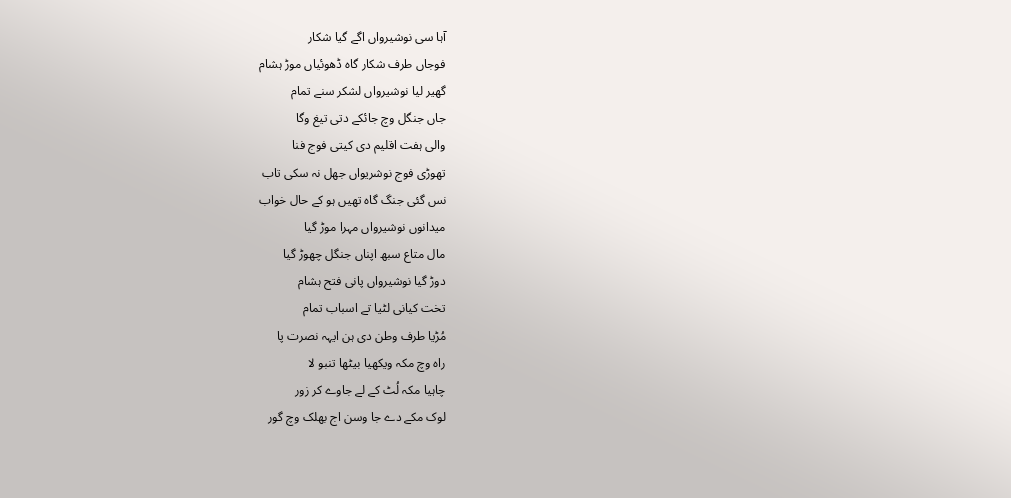آہا سی نوشیرواں اگے گیا شکار
فوجاں طرف شکار گاہ ڈھوئیاں موڑ ہشام
گھیر لیا نوشیرواں لشکر سنے تمام
جاں جنگل وچ جائکے دتی تیغ وگا
والی ہفت اقلیم دی کیتی فوج فنا
تھوڑی فوج نوشریواں جھل نہ سکی تاب
نس گئی جنگ گاہ تھیں ہو کے حال خواب
میدانوں نوشیرواں مہرا موڑ گیا
مال متاع سبھ اپناں جنگل چھوڑ گیا
دوڑ گیا نوشیرواں پانی فتح ہشام
تخت کیانی لٹیا تے اسباب تمام
مُڑیا طرف وطن دی ہن ایہہ نصرت پا
راہ وچ مکہ ویکھیا بیٹھا تنبو لا
چاہیا مکہ لُٹ کے لے جاوے کر زور
لوک مکے دے جا وسن اج بھلک وچ گور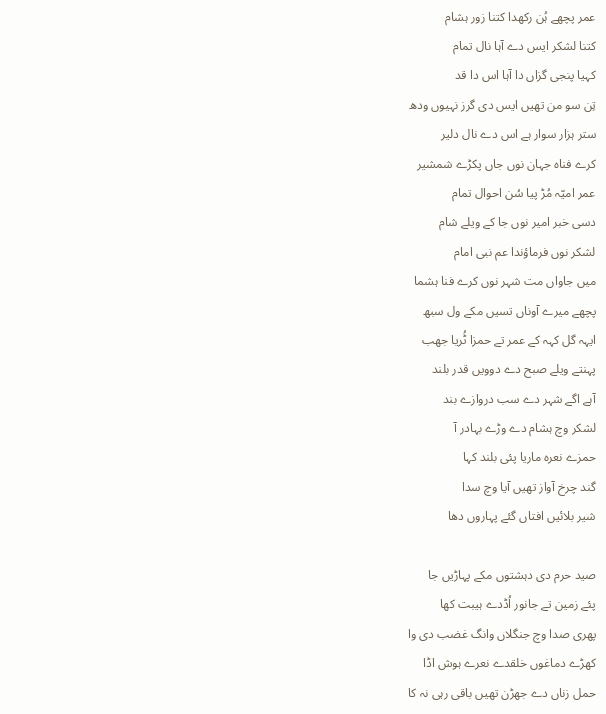عمر پچھے ہُن رکھدا کتنا زور ہشام
کتنا لشکر ایس دے آہا نال تمام
کہیا پنجی گزاں دا آہا اس دا قد
تِن سو من تھیں ایس دی گرز نہیوں ودھ
ستر ہزار سوار ہے اس دے نال دلیر
کرے فناہ جہان نوں جاں پکڑے شمشیر
عمر امیّہ مُڑ پیا سُن احوال تمام
دسی خبر امیر نوں جا کے ویلے شام
لشکر نوں فرماؤندا عم نبی امام
میں جاواں مت شہر نوں کرے فنا ہشما
پچھے میرے آوناں تسیں مکے ول سبھ
ایہہ گل کہہ کے عمر تے حمزا ٹُریا جھب
پہنتے ویلے صبح دے دوویں قدر بلند
آہے اگے شہر دے سب دروازے بند
لشکر وچ ہشام دے وڑے بہادر آ
حمزے نعرہ ماریا پئی بلند کہا
گند چرخ آواز تھیں آیا وچ سدا
شیر بلائیں افتاں گئے پہاروں دھا

صید حرم دی دہشتوں مکے پہاڑیں جا
پئے زمین تے جانور اُڈدے ہیبت کھا
پھری صدا وچ جنگلاں وانگ غضب دی وا
کھڑے دماغوں خلقدے نعرے ہوش اڈا
حمل زناں دے جھڑن تھیں باقی رہی نہ کا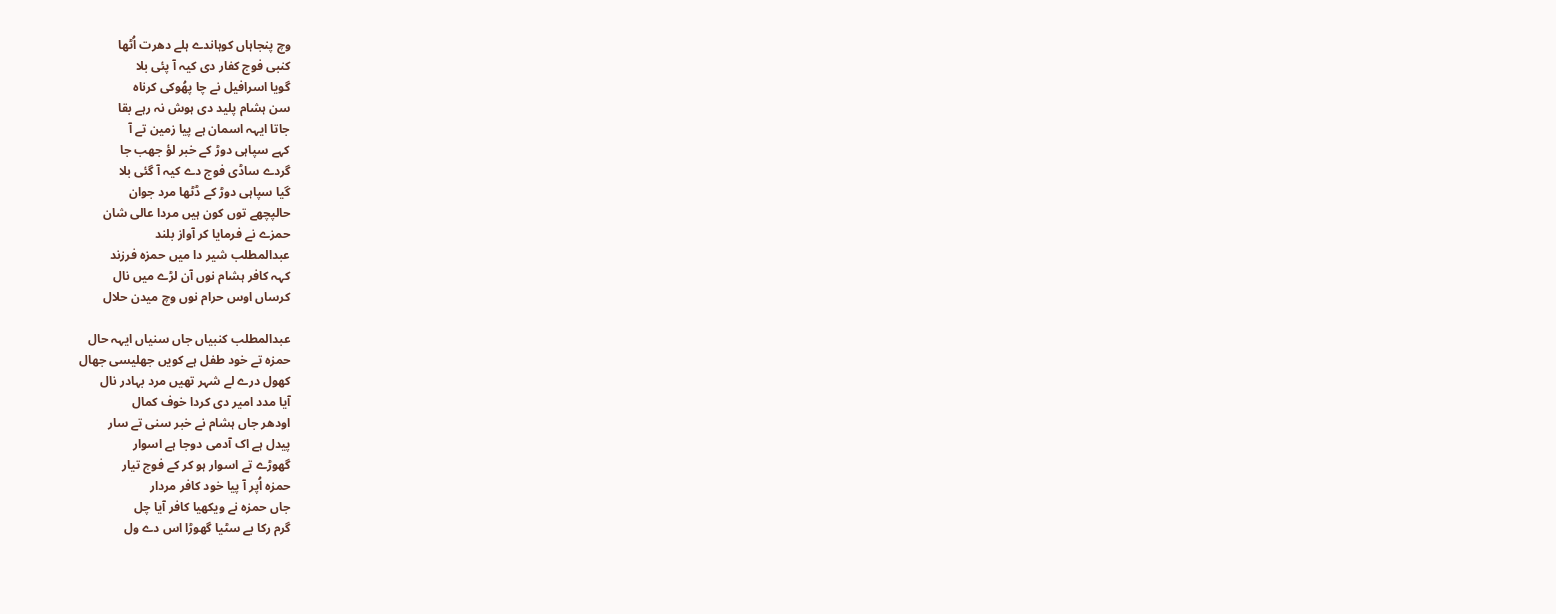وچ پنجاہاں کوہاندے ہلے دھرت اُٹھا
کنبی فوج کفار دی کیہ آ پئی بلا
گویا اسرافیل نے چا پھُوکی کرناہ
سن ہشام پلید دی ہوش نہ رہے بقا
جاتا ایہہ اسمان ہے پیا زمین تے آ
کہے سپاہی دوڑ کے خبر لؤ جھب جا
گردے ساڈی فوج دے کیہ آ گئی بلا
گیا سپاہی دوڑ کے ڈٹھا مرد جوان
حالپچھے توں کون ہیں مردا عالی شان
حمزے نے فرمایا کر آواز بلند
عبدالمطلب شیر دا میں حمزہ فرزند
کہہ کافر ہشام نوں آن لڑے میں نال
کرساں اوس حرام نوں وچ میدن حلال

عبدالمطلب کنبیاں جاں سنیاں ایہہ حال
حمزہ تے خود طفل ہے کویں جھلیسی جھال
کھول درے لے شہر تھیں مرد بہادر نال
آیا مدد امیر دی کردا خوف کمال
اودھر جاں ہشام نے خبر سنی تے سار
پیدل ہے اک آدمی دوجا ہے اسوار
گھوڑے تے اسوار ہو کر کے فوج تیار
حمزہ اُپر آ پیا خود کافر مردار
جاں حمزہ نے ویکھیا کافر آیا چل
گرم رکا بے سٹیا گھوڑا اس دے ول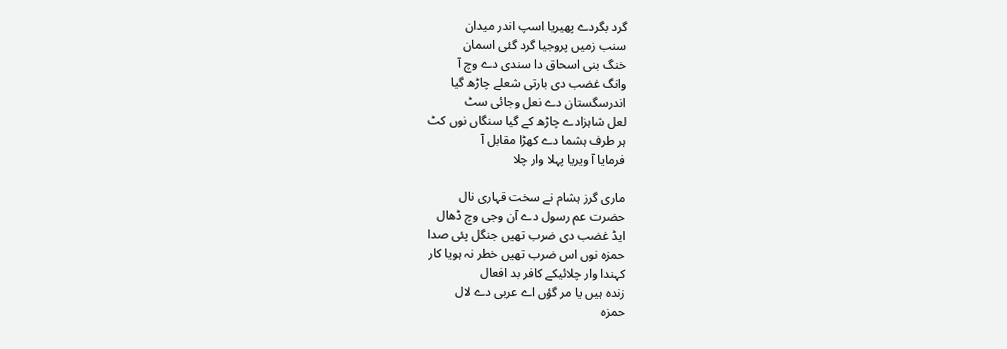گرد بگردے پھیریا اسپ اندر میدان
سنب زمیں پروجیا گرد گئی اسمان
خنگ بنی اسحاق دا سندی دے وچ آ
وانگ غضب دی بارتی شعلے چاڑھ گیا
اندرسگستان دے نعل وجائی سٹ
لعل شاہزادے چاڑھ کے گیا سنگاں نوں کٹ
ہر طرف ہشما دے کھڑا مقابل آ
فرمایا آ ویریا پہلا وار چلا

ماری گرز ہشام نے سخت قہاری نال
حضرت عم رسول دے آن وجی وچ ڈھال
ایڈ غضب دی ضرب تھیں جنگل پئی صدا
حمزہ نوں اس ضرب تھیں خطر نہ ہویا کار
کہندا وار چلائیکے کافر بد افعال
زندہ ہیں یا مر گؤں اے عربی دے لال
حمزہ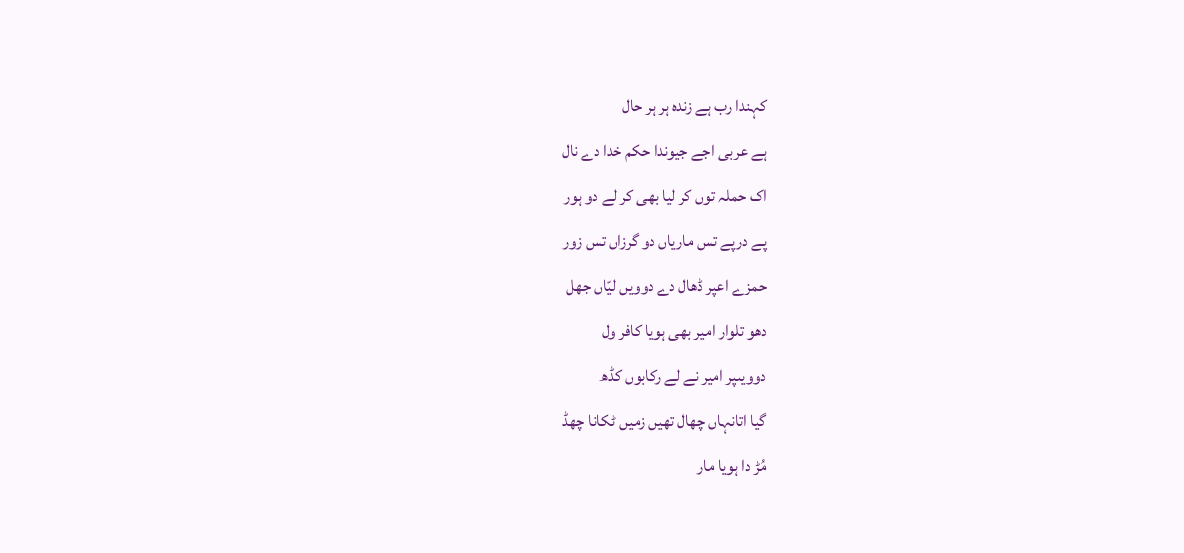کہندا رب ہے زندہ ہر ہر حال
ہے عربی اجے جیوندا حکم خدا دے نال
اک حملہ توں کر لیا بھی کر لے دو ہور
پے درپے تس ماریاں دو گرزاں تس زور
حمزے اعپر ڈھال دے دوویں لیّاں جھل
دھو تلوار امیر بھی ہویا کافر ول
دوویںپر امیر نے لے رکابوں کڈھ
گیا اتانہاں چھال تھیں زمیں ٹکانا چھڈ
مُڑ دا ہویا مار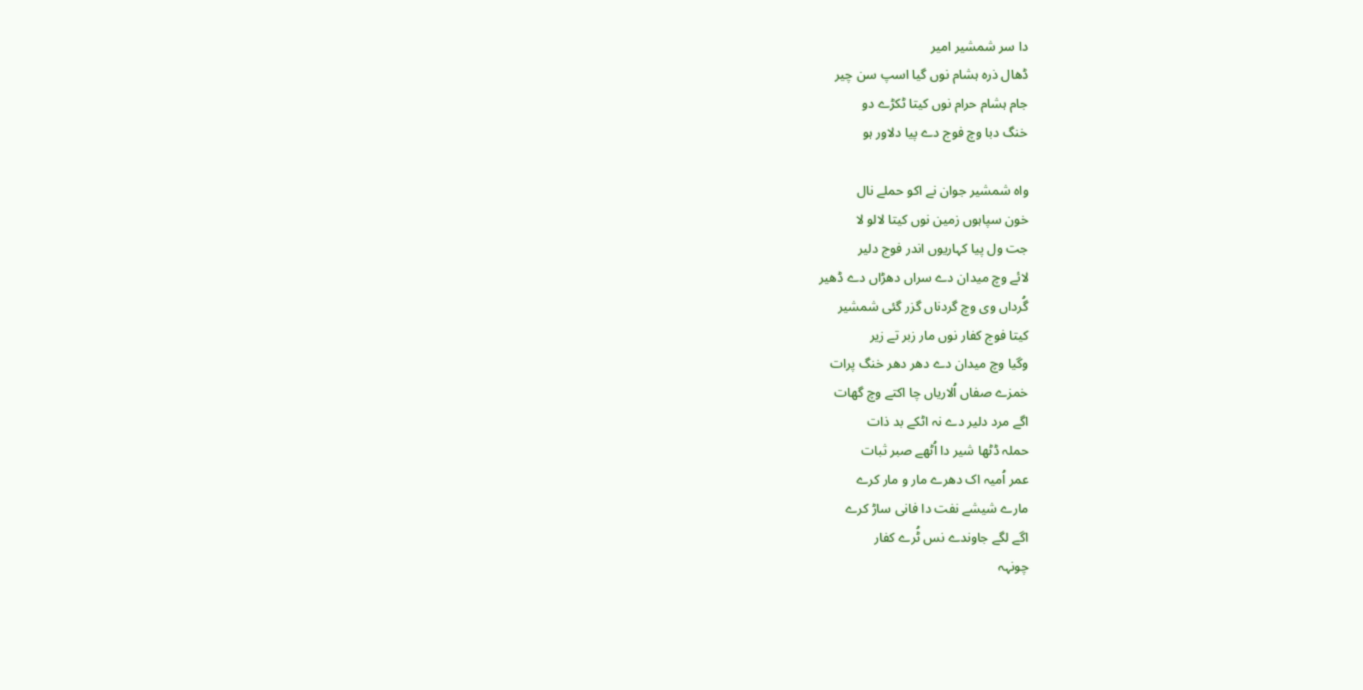دا سر شمشیر امیر
ڈھال ذرہ ہشام نوں گیا اسپ سن چیر
جام ہشام حرام نوں کیتا ٹکڑے دو
خنگ دبا وچ فوج دے پیا دلاور ہو

واہ شمشیر جوان نے اکو حملے نال
خون سپاہوں زمین نوں کیتا لالو لا
جت ول پیا کہاریوں اندر فوج دلیر
لائے وچ میدان دے سراں دھڑاں دے ڈھیر
گُرداں وی وچ گردناں گزر گئی شمشیر
کیتا فوج کفار نوں مار زبر تے زیر
وگیا وچ میدان دے دھر دھر خنگ پرات
خمزے صفاں اُلاریاں چا اکتے وچ گھات
اگے مرد دلیر دے نہ اٹکے بد ذات
حملہ ڈٹھا شیر دا اُٹھے صبر ثبات
عمر اُمیہ اک دھرے مار و مار کرے
مارے شیشے نفت دا فانی ساڑ کرے
اگے لگے جاوندے نس ٹُرے کفار
چونہہ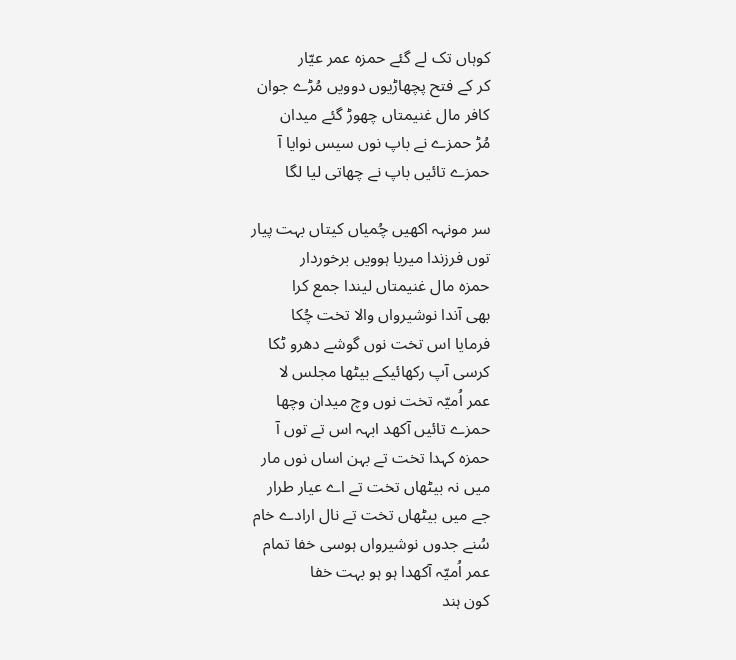کوہاں تک لے گئے حمزہ عمر عیّار
کر کے فتح پچھاڑیوں دوویں مُڑے جوان
کافر مال غنیمتاں چھوڑ گئے میدان
مُڑ حمزے نے باپ نوں سیس نوایا آ
حمزے تائیں باپ نے چھاتی لیا لگا

سر مونہہ اکھیں چُمیاں کیتاں بہت پیار
توں فرزندا میریا ہوویں برخوردار
حمزہ مال غنیمتاں لیندا جمع کرا
بھی آندا نوشیرواں والا تخت چُکا
فرمایا اس تخت نوں گوشے دھرو ٹکا
کرسی آپ رکھائیکے بیٹھا مجلس لا
عمر اُمیّہ تخت نوں وچ میدان وچھا
حمزے تائیں آکھد ابہہ اس تے توں آ
حمزہ کہدا تخت تے بہن اساں نوں مار
میں نہ بیٹھاں تخت تے اے عیار طرار
جے میں بیٹھاں تخت تے نال ارادے خام
سُنے جدوں نوشیرواں ہوسی خفا تمام
عمر اُمیّہ آکھدا ہو ہو بہت خفا
کون ہند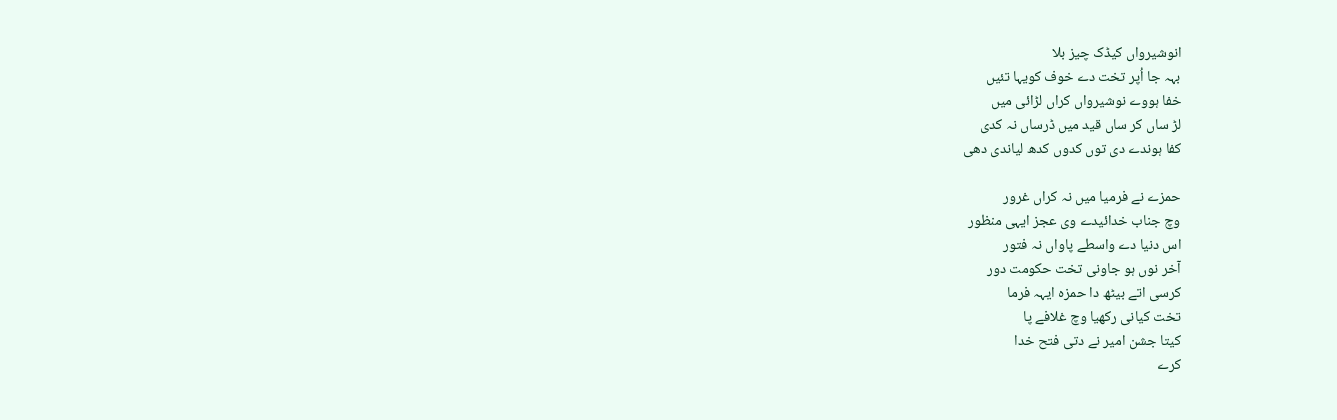انوشیرواں کیڈک چیز بلا
بہہ جا اُپر تخت دے خوف کویہا تئیں
خفا ہووے نوشیرواں کراں لڑائی میں
لڑ ساں کر ساں قید میں ڈرساں نہ کدی
کفا ہوندے دی توں کدوں کدھ لیاندی دھی

حمزے نے فرمیا میں نہ کراں غرور
وچ جناب خدائیدے وی عجز ایہی منظور
اس دنیا دے واسطے پاواں نہ فتور
آخر نوں ہو جاونی تخت حکومت دور
کرسی اتے بیٹھ دا حمزہ ایہہ فرما
تخت کیانی رکھیا وچ غلافے پا
کیتا جشن امیر نے دتی فتح خدا
کرے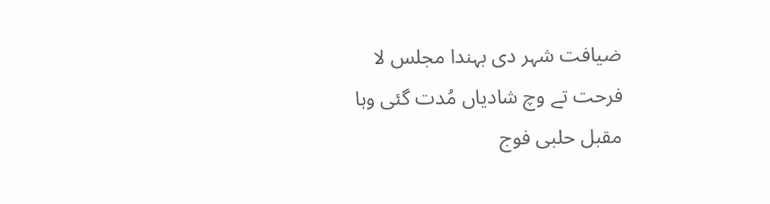ضیافت شہر دی بہندا مجلس لا
فرحت تے وچ شادیاں مُدت گئی وہا
مقبل حلبی فوج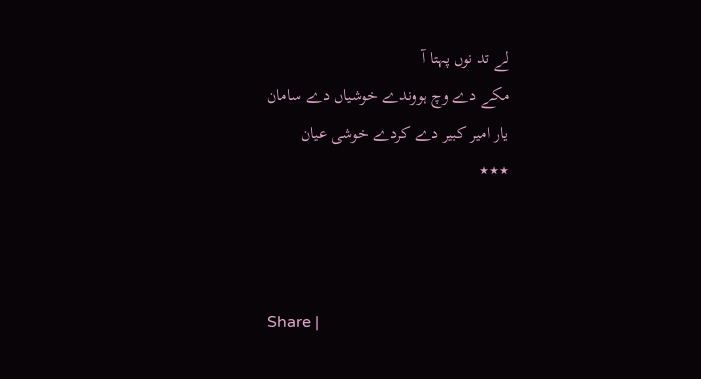لے تد نوں پہتا آ
مکے دے وچ ہووندے خوشیاں دے سامان
یار امیر کبیر دے کردے خوشی عیان
٭٭٭



Share |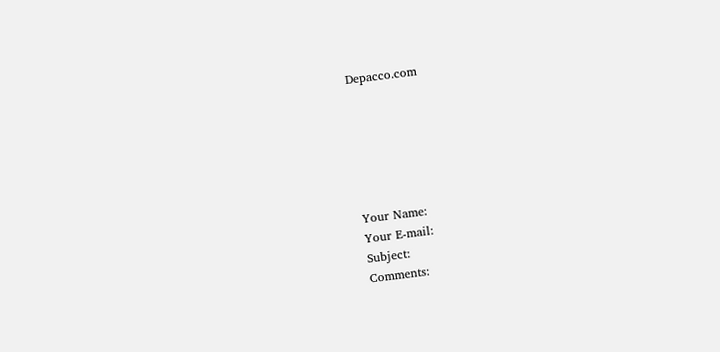Depacco.com






Your Name:
Your E-mail:
Subject:
Comments: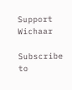Support Wichaar

Subscribe to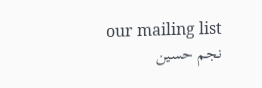our mailing list
نجم حسین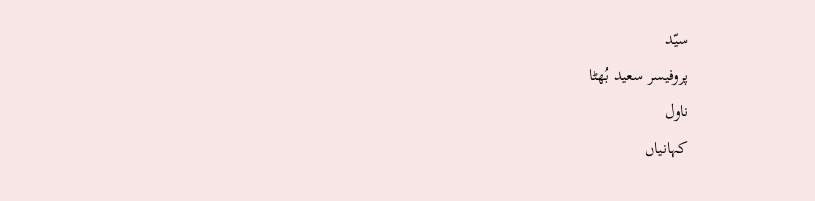سیّد
پروفیسر سعید بُھٹا
ناول
کہانیاں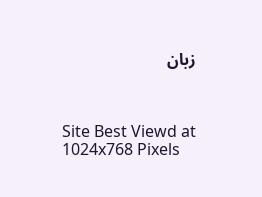زبان



Site Best Viewd at 1024x768 Pixels